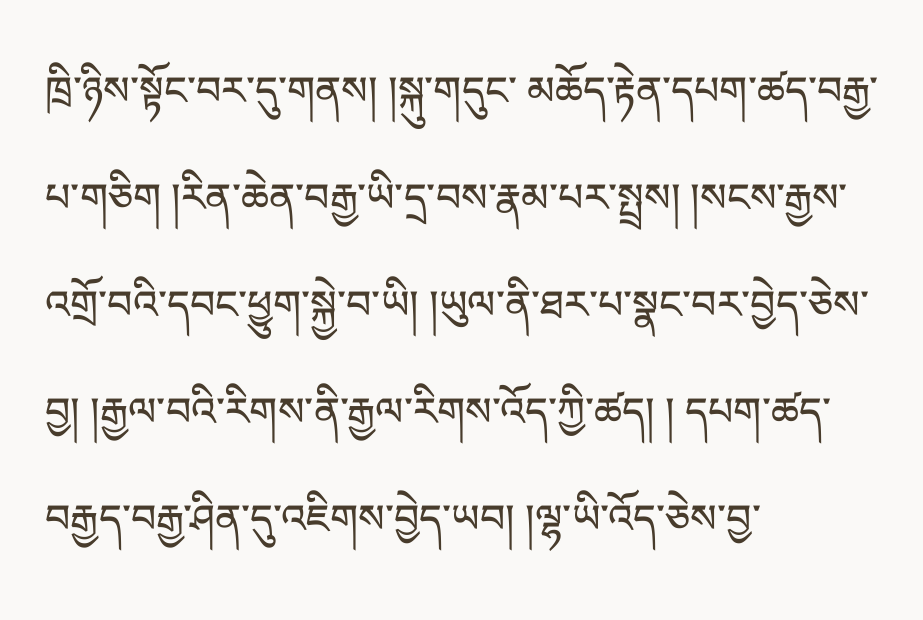ཁྲི་ཉིས་སྟོང་བར་དུ་གནས། །སྐུ་གདུང་ མཆོད་རྟེན་དཔག་ཚད་བརྒྱ་པ་གཅིག །རིན་ཆེན་བརྒྱ་ཡི་དྲ་བས་རྣམ་པར་སྤྲས། །སངས་རྒྱས་འགྲོ་བའི་དབང་ཕྱུག་སྐྱེ་བ་ཡི། །ཡུལ་ནི་ཐར་པ་སྣང་བར་བྱེད་ཅེས་བྱ། །རྒྱལ་བའི་རིགས་ནི་རྒྱལ་རིགས་འོད་ཀྱི་ཚད། ། དཔག་ཚད་བརྒྱད་བརྒྱ་ཤིན་དུ་འཇིགས་བྱེད་ཡབ། །ལྷ་ཡི་འོད་ཅེས་བྱ་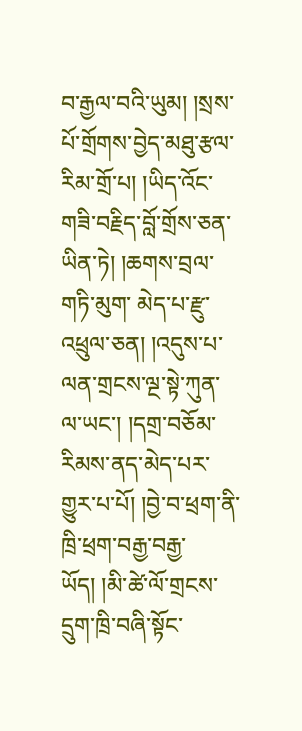བ་རྒྱལ་བའི་ཡུམ། །སྲས་པོ་གྲོགས་བྱེད་མཐུ་རྩལ་རིམ་གྲོ་པ། །ཡིད་འོང་གཟི་བརྗིད་བློ་གྲོས་ཅན་ཡིན་ཏེ། །ཆགས་བྲལ་གཏི་མུག་ མེད་པ་རྫུ་འཕྲུལ་ཅན། །འདུས་པ་ལན་གྲངས་ལྔ་སྟེ་ཀུན་ལ་ཡང་། །དགྲ་བཅོམ་རིམས་ནད་མེད་པར་གྱུར་པ་པོ། །བྱེ་བ་ཕྲག་ནི་ཁྲི་ཕྲག་བརྒྱ་བརྒྱ་ཡོད། །མི་ཚེ་ལོ་གྲངས་དྲུག་ཁྲི་བཞི་སྟོང་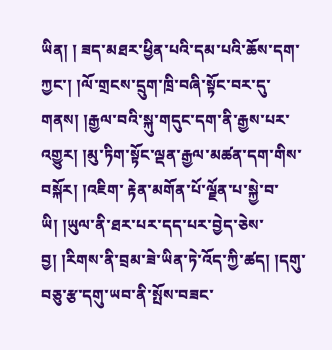ཡིན། ། ཟད་མཐར་ཕྱིན་པའི་དམ་པའི་ཆོས་དག་ཀྱང་། །ལོ་གྲངས་དྲུག་ཁྲི་བཞི་སྟོང་བར་དུ་གནས། །རྒྱལ་བའི་སྐུ་གདུང་དག་ནི་རྒྱས་པར་འགྱུར། །མུ་ཏིག་སྟོང་ལྡན་རྒྱལ་མཚན་དག་གིས་བསྐོར། །འཇིག་ རྟེན་མགོན་པོ་ལྗོན་པ་སྐྱེ་བ་ཡི། །ཡུལ་ནི་ཐར་པར་དད་པར་བྱེད་ཅེས་བྱ། །རིགས་ནི་བྲམ་ཟེ་ཡིན་ཏེ་འོད་ཀྱི་ཚད། །དགུ་བཅུ་རྩ་དགུ་ཡབ་ནི་སྤོས་བཟང་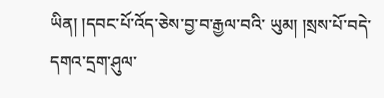ཡིན། །དབང་པོ་འོད་ཅེས་བྱ་བ་རྒྱལ་བའི་ ཡུམ། །སྲས་པོ་བདེ་དགའ་དྲག་ཤུལ་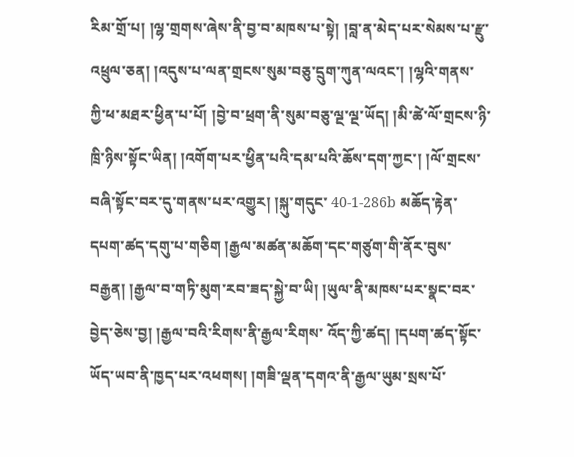རིམ་གྲོ་པ། །ལྷ་གྲགས་ཞེས་ནི་བྱ་བ་མཁས་པ་སྟེ། །བླ་ན་མེད་པར་སེམས་པ་རྫུ་འཕྲུལ་ཅན། །འདུས་པ་ལན་གྲངས་སུམ་བཅུ་དྲུག་ཀུན་ལའང་། །ལྷའི་གནས་ ཀྱི་ཕ་མཐར་ཕྱིན་པ་པོ། །བྱེ་བ་ཕྲག་ནི་སུམ་བཅུ་ལྔ་ལྔ་ཡོད། །མི་ཚེ་ལོ་གྲངས་ཉི་ཁྲི་ཉིས་སྟོང་ཡིན། །འགོག་པར་ཕྱིན་པའི་དམ་པའི་ཆོས་དག་ཀྱང་། །ལོ་གྲངས་བཞི་སྟོང་བར་དུ་གནས་པར་འགྱུར། །སྐུ་གདུང་ 40-1-286b མཆོད་རྟེན་དཔག་ཚད་དགུ་པ་གཅིག །རྒྱལ་མཚན་མཆོག་དང་གཙུག་གི་ནོར་བུས་བརྒྱན། །རྒྱལ་བ་གཏི་མུག་རབ་ཟད་སྐྱེ་བ་ཡི། །ཡུལ་ནི་མཁས་པར་སྣང་བར་བྱེད་ཅེས་བྱ། །རྒྱལ་བའི་རིགས་ནི་རྒྱལ་རིགས་ འོད་ཀྱི་ཚད། །དཔག་ཚད་སྟོང་ཡོད་ཡབ་ནི་ཁྱད་པར་འཕགས། །གཟི་ལྡན་དགའ་ནི་རྒྱལ་ཡུམ་སྲས་པོ་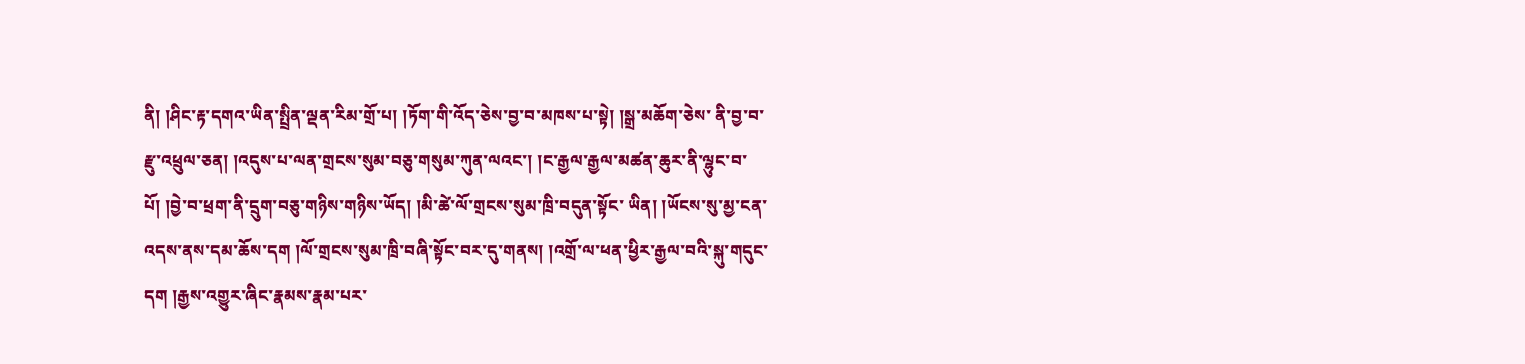ནི། །ཤིང་རྟ་དགའ་ཡིན་སྤྲིན་ལྡན་རིམ་གྲོ་པ། །ཏོག་གི་འོད་ཅེས་བྱ་བ་མཁས་པ་སྟེ། །སྒྲ་མཆོག་ཅེས་ ནི་བྱ་བ་རྫུ་འཕྲུལ་ཅན། །འདུས་པ་ལན་གྲངས་སུམ་བཅུ་གསུམ་ཀུན་ལའང་། །ང་རྒྱལ་རྒྱལ་མཚན་ཆུར་ནི་ལྷུང་བ་པོ། །བྱེ་བ་ཕྲག་ནི་དྲུག་བཅུ་གཉིས་གཉིས་ཡོད། །མི་ཚེ་ལོ་གྲངས་སུམ་ཁྲི་བདུན་སྟོང་ ཡིན། །ཡོངས་སུ་མྱ་ངན་འདས་ནས་དམ་ཆོས་དག །ལོ་གྲངས་སུམ་ཁྲི་བཞི་སྟོང་བར་དུ་གནས། །འགྲོ་ལ་ཕན་ཕྱིར་རྒྱལ་བའི་སྐུ་གདུང་དག །རྒྱས་འགྱུར་ཞིང་རྣམས་རྣམ་པར་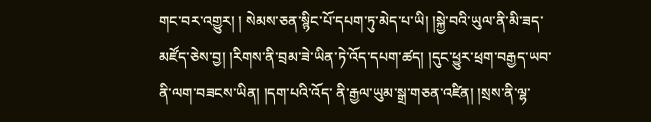གང་བར་འགྱུར། ། སེམས་ཅན་སྙིང་པོ་དཔག་ཏུ་མེད་པ་ཡི། །སྐྱེ་བའི་ཡུལ་ནི་མི་ཟད་མཛོད་ཅེས་བྱ། །རིགས་ནི་བྲམ་ཟེ་ཡིན་ཏེ་འོད་དཔག་ཚད། །དུང་ཕྱུར་ཕྲག་བརྒྱད་ཡབ་ནི་ལག་བཟངས་ཡིན། །དག་པའི་འོད་ ནི་རྒྱལ་ཡུམ་སྒྲ་གཅན་འཛིན། །སྲས་ནི་ལྷ་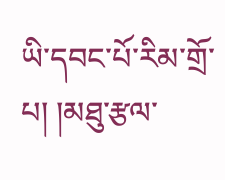ཡི་དབང་པོ་རིམ་གྲོ་པ། །མཐུ་རྩལ་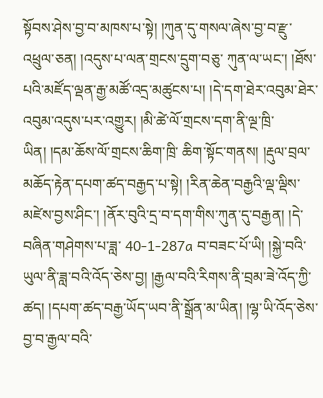སྟོབས་ཤེས་བྱ་བ་མཁས་པ་སྟེ། །ཀུན་དུ་གསལ་ཞེས་བྱ་བ་རྫུ་འཕྲུལ་ཅན། །འདུས་པ་ལན་གྲངས་དྲུག་བཅུ་ ཀུན་ལ་ཡང་། །ཐོས་པའི་མཛོད་ལྡན་རྒྱ་མཚོ་འདྲ་མཚུངས་པ། །དེ་དག་ཐེར་འབུམ་ཐེར་འབུམ་འདུས་པར་འགྱུར། །མི་ཚེ་ལོ་གྲངས་དག་ནི་ལྔ་ཁྲི་ཡིན། །དམ་ཆོས་ལོ་གྲངས་ཆིག་ཁྲི་ ཆིག་སྟོང་གནས། །རྡུལ་བྲལ་མཆོད་རྟེན་དཔག་ཚད་བརྒྱད་པ་སྟེ། །རིན་ཆེན་བརྒྱའི་ལྡ་ལྡིས་མཛེས་བྱས་ཤིང་། །ནོར་བུའི་དྲ་བ་དག་གིས་ཀུན་དུ་བརྒྱན། །དེ་བཞིན་གཤེགས་པ་ཟླ་ 40-1-287a བ་བཟང་པོ་ཡི། །སྐྱེ་བའི་ཡུལ་ནི་ཟླ་བའི་འོད་ཅེས་བྱ། །རྒྱལ་བའི་རིགས་ནི་བྲམ་ཟེ་འོད་ཀྱི་ཚད། །དཔག་ཚད་བརྒྱ་ཡོད་ཡབ་ནི་སྒྲོན་མ་ཡིན། །ལྷ་ཡི་འོད་ཅེས་བྱ་བ་རྒྱལ་བའི་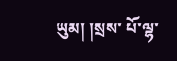ཡུམ། །སྲས་ པོ་ལྷ་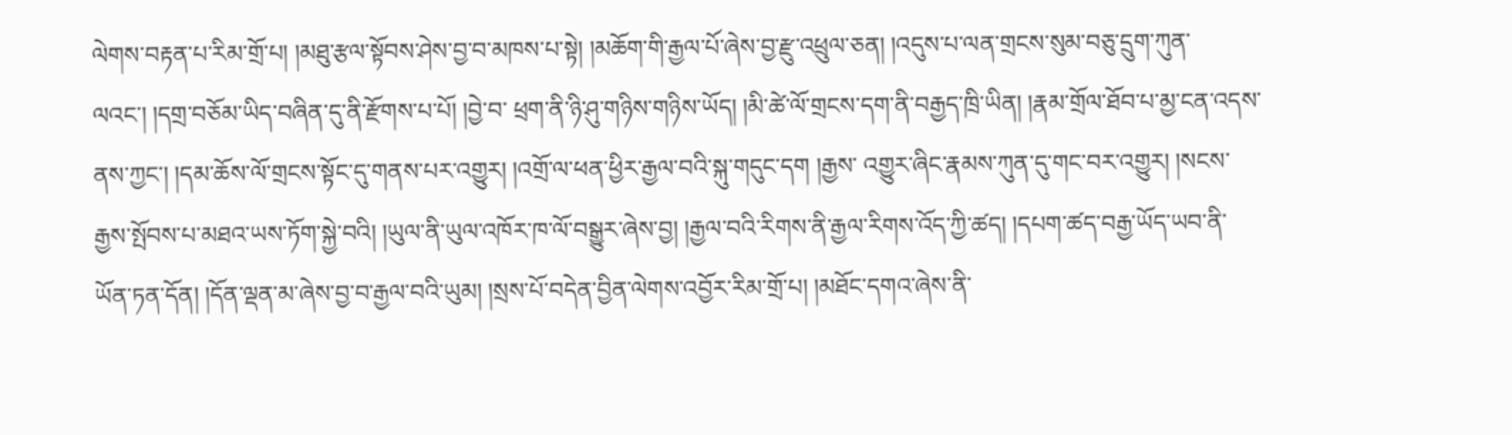ལེགས་བརྟན་པ་རིམ་གྲོ་པ། །མཐུ་རྩལ་སྟོབས་ཤེས་བྱ་བ་མཁས་པ་སྟེ། །མཆོག་གི་རྒྱལ་པོ་ཞེས་བྱ་རྫུ་འཕྲུལ་ཅན། །འདུས་པ་ལན་གྲངས་སུམ་བཅུ་དྲུག་ཀུན་ལའང་། །དགྲ་བཅོམ་ཡིད་བཞིན་དུ་ནི་རྫོགས་པ་པོ། །བྱེ་བ་ ཕྲག་ནི་ཉི་ཤུ་གཉིས་གཉིས་ཡོད། །མི་ཚེ་ལོ་གྲངས་དག་ནི་བརྒྱད་ཁྲི་ཡིན། །རྣམ་གྲོལ་ཐོབ་པ་མྱ་ངན་འདས་ནས་ཀྱང་། །དམ་ཆོས་ལོ་གྲངས་སྟོང་དུ་གནས་པར་འགྱུར། །འགྲོ་ལ་ཕན་ཕྱིར་རྒྱལ་བའི་སྐུ་གདུང་དག །རྒྱས་ འགྱུར་ཞིང་རྣམས་ཀུན་དུ་གང་བར་འགྱུར། །སངས་རྒྱས་སྤོབས་པ་མཐའ་ཡས་ཏོག་སྐྱེ་བའི། །ཡུལ་ནི་ཡུལ་འཁོར་ཁ་ལོ་བསྒྱུར་ཞེས་བྱ། །རྒྱལ་བའི་རིགས་ནི་རྒྱལ་རིགས་འོད་ཀྱི་ཚད། །དཔག་ཚད་བརྒྱ་ཡོད་ཡབ་ནི་ ཡོན་ཏན་དོན། །དོན་ལྡན་མ་ཞེས་བྱ་བ་རྒྱལ་བའི་ཡུམ། །སྲས་པོ་བདེན་བྱིན་ལེགས་འབྱོར་རིམ་གྲོ་པ། །མཐོང་དགའ་ཞེས་ནི་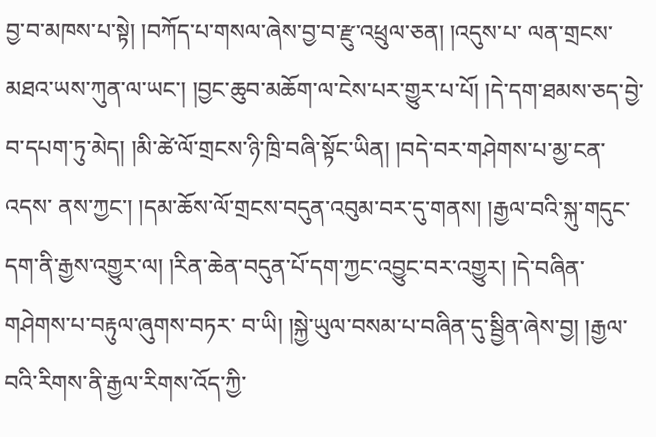བྱ་བ་མཁས་པ་སྟེ། །བཀོད་པ་གསལ་ཞེས་བྱ་བ་རྫུ་འཕྲུལ་ཅན། །འདུས་པ་ ལན་གྲངས་མཐའ་ཡས་ཀུན་ལ་ཡང་། །བྱང་ཆུབ་མཆོག་ལ་ངེས་པར་གྱུར་པ་པོ། །དེ་དག་ཐམས་ཅད་བྱེ་བ་དཔག་ཏུ་མེད། །མི་ཚེ་ལོ་གྲངས་ཉི་ཁྲི་བཞི་སྟོང་ཡིན། །བདེ་བར་གཤེགས་པ་མྱ་ངན་འདས་ ནས་ཀྱང་། །དམ་ཆོས་ལོ་གྲངས་བདུན་འབུམ་བར་དུ་གནས། །རྒྱལ་བའི་སྐུ་གདུང་དག་ནི་རྒྱས་འགྱུར་ལ། །རིན་ཆེན་བདུན་པོ་དག་ཀྱང་འབྱུང་བར་འགྱུར། །དེ་བཞིན་གཤེགས་པ་བརྟུལ་ཞུགས་བཏར་ བ་ཡི། །སྐྱེ་ཡུལ་བསམ་པ་བཞིན་དུ་སྦྱིན་ཞེས་བྱ། །རྒྱལ་བའི་རིགས་ནི་རྒྱལ་རིགས་འོད་ཀྱི་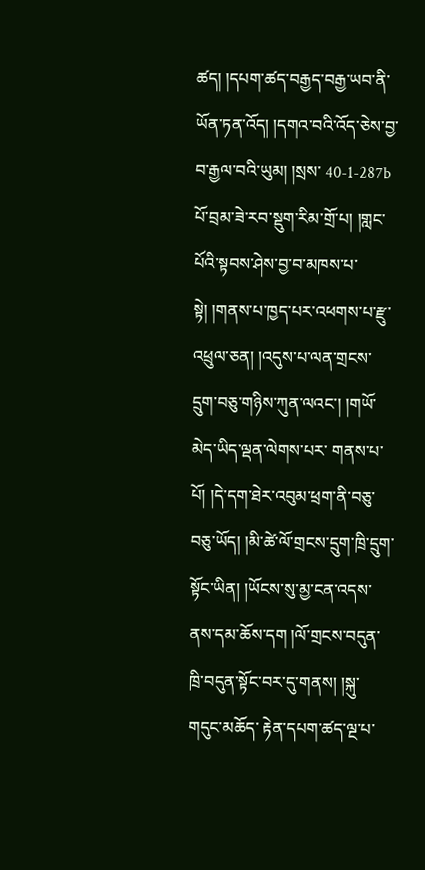ཚད། །དཔག་ཚད་བརྒྱད་བརྒྱ་ཡབ་ནི་ཡོན་ཏན་འོད། །དགའ་བའི་འོད་ཅེས་བྱ་བ་རྒྱལ་བའི་ཡུམ། །སྲས་ 40-1-287b པོ་བྲམ་ཟེ་རབ་སྡུག་རིམ་གྲོ་པ། །གླང་པོའི་སྟབས་ཤེས་བྱ་བ་མཁས་པ་སྟེ། །གནས་པ་ཁྱད་པར་འཕགས་པ་རྫུ་འཕྲུལ་ཅན། །འདུས་པ་ལན་གྲངས་དྲུག་བཅུ་གཉིས་ཀུན་ལའང་། །གཡོ་མེད་ཡིད་ལྡན་ལེགས་པར་ གནས་པ་པོ། །དེ་དག་ཐེར་འབུམ་ཕྲག་ནི་བཅུ་བཅུ་ཡོད། །མི་ཚེ་ལོ་གྲངས་དྲུག་ཁྲི་དྲུག་སྟོང་ཡིན། །ཡོངས་སུ་མྱ་ངན་འདས་ནས་དམ་ཆོས་དག །ལོ་གྲངས་བདུན་ཁྲི་བདུན་སྟོང་བར་དུ་གནས། །སྐུ་གདུང་མཆོད་ རྟེན་དཔག་ཚད་ལྔ་པ་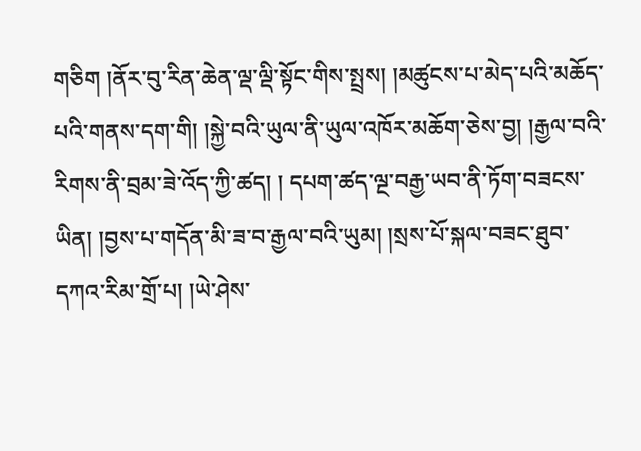གཅིག །ནོར་བུ་རིན་ཆེན་ལྡ་ལྡི་སྟོང་གིས་སྤྲས། །མཚུངས་པ་མེད་པའི་མཆོད་པའི་གནས་དག་གི། །སྐྱེ་བའི་ཡུལ་ནི་ཡུལ་འཁོར་མཆོག་ཅེས་བྱ། །རྒྱལ་བའི་རིགས་ནི་བྲམ་ཟེ་འོད་ཀྱི་ཚད། ། དཔག་ཚད་ལྔ་བརྒྱ་ཡབ་ནི་ཏོག་བཟངས་ཡིན། །བྱས་པ་གདོན་མི་ཟ་བ་རྒྱལ་བའི་ཡུམ། །སྲས་པོ་སྐལ་བཟང་ཐུབ་དཀའ་རིམ་གྲོ་པ། །ཡེ་ཤེས་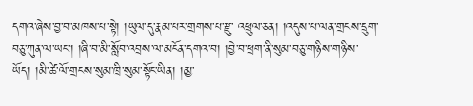དགའ་ཞེས་བྱ་བ་མཁས་པ་སྟེ། །ཡུལ་དུ་རྣམ་པར་གྲགས་པ་རྫུ་ འཕྲུལ་ཅན། །འདུས་པ་ལན་གྲངས་དྲུག་བཅུ་ཀུན་ལ་ཡང་། །ཞི་བ་མི་སློབ་འབྲས་ལ་མངོན་དགའ་བ། །བྱེ་བ་ཕྲག་ནི་སུམ་བཅུ་གཉིས་གཉིས་ཡོད། །མི་ཚེ་ལོ་གྲངས་སུམ་ཁྲི་སུམ་སྟོང་ཡིན། །མྱ་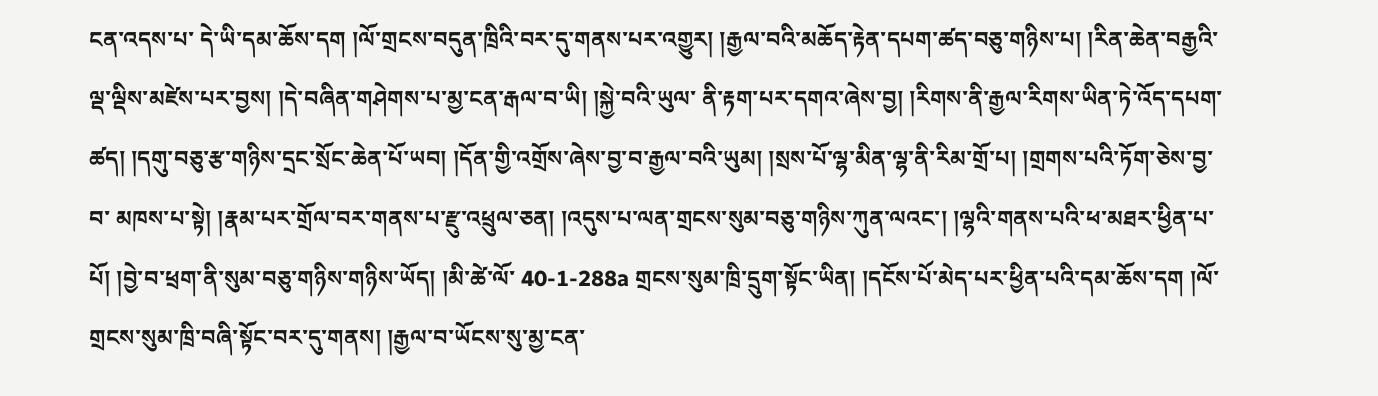ངན་འདས་པ་ དེ་ཡི་དམ་ཆོས་དག །ལོ་གྲངས་བདུན་ཁྲིའི་བར་དུ་གནས་པར་འགྱུར། །རྒྱལ་བའི་མཆོད་རྟེན་དཔག་ཚད་བཅུ་གཉིས་པ། །རིན་ཆེན་བརྒྱའི་ལྡ་ལྡིས་མཛེས་པར་བྱས། །དེ་བཞིན་གཤེགས་པ་མྱ་ངན་རྒལ་བ་ཡི། །སྐྱེ་བའི་ཡུལ་ ནི་རྟག་པར་དགའ་ཞེས་བྱ། །རིགས་ནི་རྒྱལ་རིགས་ཡིན་ཏེ་འོད་དཔག་ཚད། །དགུ་བཅུ་རྩ་གཉིས་དྲང་སྲོང་ཆེན་པོ་ཡབ། །དོན་གྱི་འགྲོས་ཞེས་བྱ་བ་རྒྱལ་བའི་ཡུམ། །སྲས་པོ་ལྷ་མིན་ལྷ་ནི་རིམ་གྲོ་པ། །གྲགས་པའི་ཏོག་ཅེས་བྱ་བ་ མཁས་པ་སྟེ། །རྣམ་པར་གྲོལ་བར་གནས་པ་རྫུ་འཕྲུལ་ཅན། །འདུས་པ་ལན་གྲངས་སུམ་བཅུ་གཉིས་ཀུན་ལའང་། །ལྷའི་གནས་པའི་ཕ་མཐར་ཕྱིན་པ་པོ། །བྱེ་བ་ཕྲག་ནི་སུམ་བཅུ་གཉིས་གཉིས་ཡོད། །མི་ཚེ་ལོ་ 40-1-288a གྲངས་སུམ་ཁྲི་དྲུག་སྟོང་ཡིན། །དངོས་པོ་མེད་པར་ཕྱིན་པའི་དམ་ཆོས་དག །ལོ་གྲངས་སུམ་ཁྲི་བཞི་སྟོང་བར་དུ་གནས། །རྒྱལ་བ་ཡོངས་སུ་མྱ་ངན་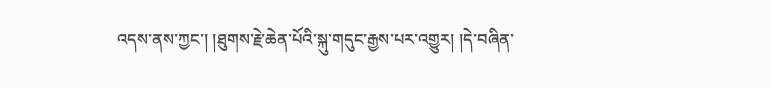འདས་ནས་ཀྱང་། །ཐུགས་རྗེ་ཆེན་པོའི་སྐུ་གདུང་རྒྱས་པར་འགྱུར། །དེ་བཞིན་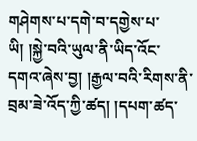གཤེགས་པ་དགེ་བ་དགྱེས་པ་ཡི། །སྐྱེ་བའི་ཡུལ་ནི་ཡིད་འོང་དགའ་ཞེས་བྱ། །རྒྱལ་བའི་རིགས་ནི་བྲམ་ཟེ་འོད་ཀྱི་ཚད། །དཔག་ཚད་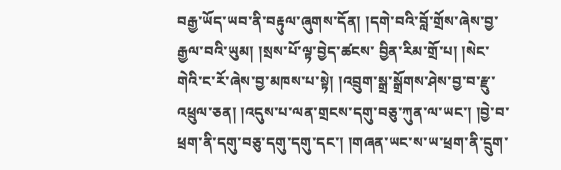བརྒྱ་ཡོད་ཡབ་ནི་བརྟུལ་ཞུགས་དོན། །དགེ་བའི་བློ་གྲོས་ཞེས་བྱ་རྒྱལ་བའི་ཡུམ། །སྲས་པོ་ལྟ་བྱེད་ཚངས་ བྱིན་རིམ་གྲོ་པ། །སེང་གེའི་ང་རོ་ཞེས་བྱ་མཁས་པ་སྟེ། །འབྲུག་སྒྲ་སྒྲོགས་ཤེས་བྱ་བ་རྫུ་འཕྲུལ་ཅན། །འདུས་པ་ལན་གྲངས་དགུ་བཅུ་ཀུན་ལ་ཡང་། །བྱེ་བ་ཕྲག་ནི་དགུ་བཅུ་དགུ་དགུ་དང་། །གཞན་ཡང་ས་ཡ་ཕྲག་ནི་དྲུག་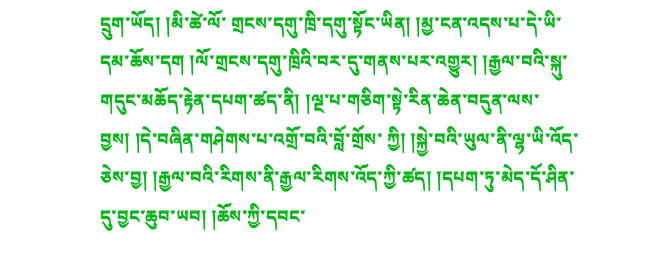དྲུག་ཡོད། །མི་ཚེ་ལོ་ གྲངས་དགུ་ཁྲི་དགུ་སྟོང་ཡིན། །མྱ་ངན་འདས་པ་དེ་ཡི་དམ་ཆོས་དག །ལོ་གྲངས་དགུ་ཁྲིའི་བར་དུ་གནས་པར་འགྱུར། །རྒྱལ་བའི་སྐུ་གདུང་མཆོད་རྟེན་དཔག་ཚད་ནི། །ལྔ་པ་གཅིག་སྟེ་རིན་ཆེན་བདུན་ལས་བྱས། །དེ་བཞིན་གཤེགས་པ་འགྲོ་བའི་བློ་གྲོས་ ཀྱི། །སྐྱེ་བའི་ཡུལ་ནི་ལྷ་ཡི་འོད་ཅེས་བྱ། །རྒྱལ་བའི་རིགས་ནི་རྒྱལ་རིགས་འོད་ཀྱི་ཚད། །དཔག་ཏུ་མེད་དོ་ཤིན་དུ་བྱང་ཆུབ་ཡབ། །ཆོས་ཀྱི་དབང་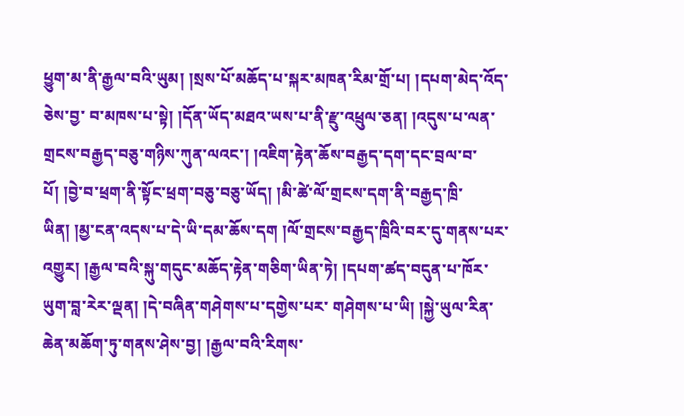ཕྱུག་མ་ནི་རྒྱལ་བའི་ཡུམ། །སྲས་པོ་མཆོད་པ་སྐར་མཁན་རིམ་གྲོ་པ། །དཔག་མེད་འོད་ཅེས་བྱ་ བ་མཁས་པ་སྟེ། །དོན་ཡོད་མཐའ་ཡས་པ་ནི་རྫུ་འཕྲུལ་ཅན། །འདུས་པ་ལན་གྲངས་བརྒྱད་བཅུ་གཉིས་ཀུན་ལའང་། །འཇིག་རྟེན་ཆོས་བརྒྱད་དག་དང་བྲལ་བ་པོ། །བྱེ་བ་ཕྲག་ནི་སྟོང་ཕྲག་བཅུ་བཅུ་ཡོད། །མི་ཚེ་ལོ་གྲངས་དག་ནི་བརྒྱད་ཁྲི་ ཡིན། །མྱ་ངན་འདས་པ་དེ་ཡི་དམ་ཆོས་དག །ལོ་གྲངས་བརྒྱད་ཁྲིའི་བར་དུ་གནས་པར་འགྱུར། །རྒྱལ་བའི་སྐུ་གདུང་མཆོད་རྟེན་གཅིག་ཡིན་ཏེ། །དཔག་ཚད་བདུན་པ་ཁོར་ཡུག་བླ་རེར་ལྡན། །དེ་བཞིན་གཤེགས་པ་དགྱེས་པར་ གཤེགས་པ་ཡི། །སྐྱེ་ཡུལ་རིན་ཆེན་མཆོག་ཏུ་གནས་ཤེས་བྱ། །རྒྱལ་བའི་རིགས་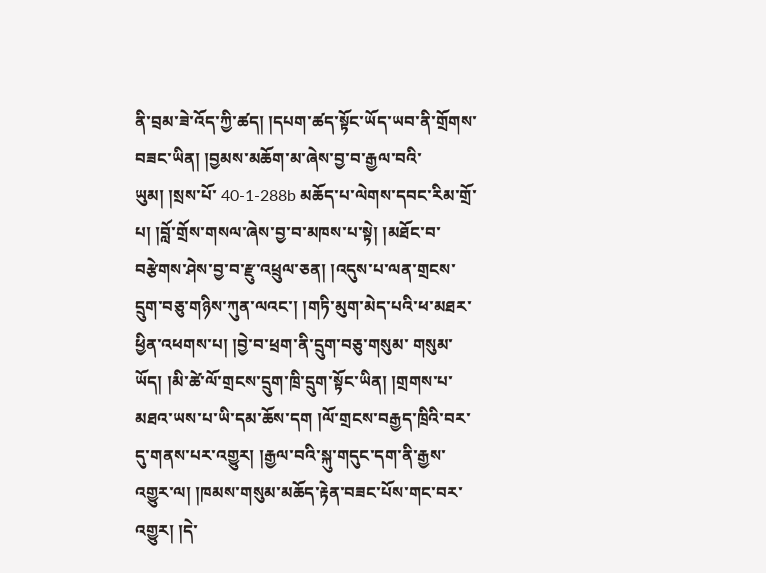ནི་བྲམ་ཟེ་འོད་ཀྱི་ཚད། །དཔག་ཚད་སྟོང་ཡོད་ཡབ་ནི་གྲོགས་བཟང་ཡིན། །བྱམས་མཆོག་མ་ཞེས་བྱ་བ་རྒྱལ་བའི་ཡུམ། །སྲས་པོ་ 40-1-288b མཆོད་པ་ལེགས་དབང་རིམ་གྲོ་པ། །བློ་གྲོས་གསལ་ཞེས་བྱ་བ་མཁས་པ་སྟེ། །མཐོང་བ་བརྩེགས་ཤེས་བྱ་བ་རྫུ་འཕྲུལ་ཅན། །འདུས་པ་ལན་གྲངས་དྲུག་བཅུ་གཉིས་ཀུན་ལའང་། །གཏི་མུག་མེད་པའི་ཕ་མཐར་ཕྱིན་འཕགས་པ། །བྱེ་བ་ཕྲག་ནི་དྲུག་བཅུ་གསུམ་ གསུམ་ཡོད། །མི་ཚེ་ལོ་གྲངས་དྲུག་ཁྲི་དྲུག་སྟོང་ཡིན། །གྲགས་པ་མཐའ་ཡས་པ་ཡི་དམ་ཆོས་དག །ལོ་གྲངས་བརྒྱད་ཁྲིའི་བར་དུ་གནས་པར་འགྱུར། །རྒྱལ་བའི་སྐུ་གདུང་དག་ནི་རྒྱས་འགྱུར་ལ། །ཁམས་གསུམ་མཆོད་རྟེན་བཟང་པོས་གང་བར་འགྱུར། །དེ་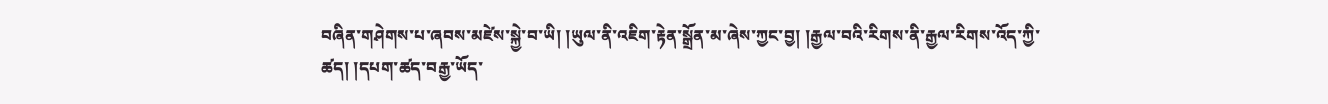བཞིན་གཤེགས་པ་ཞབས་མཛེས་སྐྱེ་བ་ཡི། །ཡུལ་ནི་འཇིག་རྟེན་སྒྲོན་མ་ཞེས་ཀྱང་བྱ། །རྒྱལ་བའི་རིགས་ནི་རྒྱལ་རིགས་འོད་ཀྱི་ཚད། །དཔག་ཚད་བརྒྱ་ཡོད་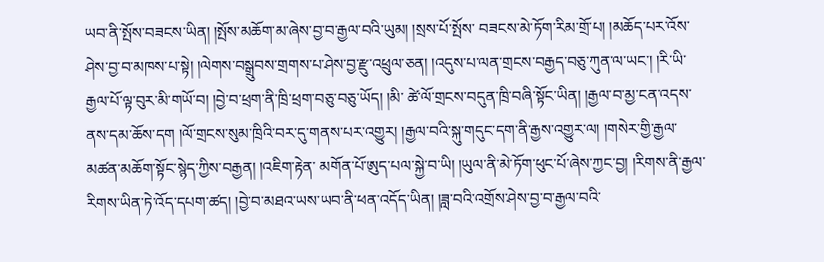ཡབ་ནི་སྤོས་བཟངས་ཡིན། །སྤོས་མཆོག་མ་ཞེས་བྱ་བ་རྒྱལ་བའི་ཡུམ། །སྲས་པོ་སྤོས་ བཟངས་མེ་ཏོག་རིམ་གྲོ་པ། །མཆོད་པར་འོས་ཤེས་བྱ་བ་མཁས་པ་སྟེ། །ལེགས་བསྒྲུབས་གྲགས་པ་ཤེས་བྱ་རྫུ་འཕྲུལ་ཅན། །འདུས་པ་ལན་གྲངས་བརྒྱད་བཅུ་ཀུན་ལ་ཡང་། །རི་ཡི་རྒྱལ་པོ་ལྟ་བུར་མི་གཡོ་བ། །བྱེ་བ་ཕྲག་ནི་ཁྲི་ཕྲག་བཅུ་བཅུ་ཡོད། །མི་ ཚེ་ལོ་གྲངས་བདུན་ཁྲི་བཞི་སྟོང་ཡིན། །རྒྱལ་བ་མྱ་ངན་འདས་ནས་དམ་ཆོས་དག །ལོ་གྲངས་སུམ་ཁྲིའི་བར་དུ་གནས་པར་འགྱུར། །རྒྱལ་བའི་སྐུ་གདུང་དག་ནི་རྒྱས་འགྱུར་ལ། །གསེར་གྱི་རྒྱལ་མཚན་མཆོག་སྟོང་སྙེད་ཀྱིས་བརྒྱན། །འཇིག་རྟེན་ མགོན་པོ་ཨུད་པལ་སྐྱེ་བ་ཡི། །ཡུལ་ནི་མེ་ཏོག་ཕུང་པོ་ཞེས་ཀྱང་བྱ། །རིགས་ནི་རྒྱལ་རིགས་ཡིན་ཏེ་འོད་དཔག་ཚད། །བྱེ་བ་མཐའ་ཡས་ཡབ་ནི་ཕན་འདོད་ཡིན། །ཟླ་བའི་འགྲོས་ཤེས་བྱ་བ་རྒྱལ་བའི་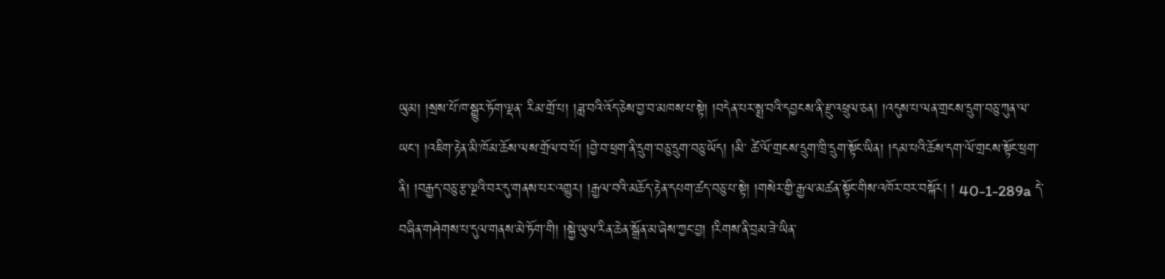ཡུམ། །སྲས་པོ་ཁ་སྒྱུར་ཏོག་ལྡན་ རིམ་གྲོ་པ། །ཟླ་བའི་འོད་ཅེས་བྱ་བ་མཁས་པ་སྟེ། །བདེན་པར་སྨྲ་བའི་དབྱངས་ནི་རྫུ་འཕྲུལ་ཅན། །འདུས་པ་ལན་གྲངས་དྲུག་བཅུ་ཀུན་ལ་ཡང་། །འཇིག་རྟེན་མི་ཁོམ་ཆོས་ལས་གྲོལ་བ་པོ། །བྱེ་བ་ཕྲག་ནི་དྲུག་བཅུ་དྲུག་བཅུ་ཡོད། །མི་ ཚེ་ལོ་གྲངས་དྲུག་ཁྲི་དྲུག་སྟོང་ཡིན། །དམ་པའི་ཆོས་དག་ལོ་གྲངས་སྟོང་ཕྲག་ནི། །བརྒྱད་བཅུ་རྩ་ལྔའི་བར་དུ་གནས་པར་འགྱུར། །རྒྱལ་བའི་མཆོད་རྟེན་དཔག་ཚད་བཅུ་པ་སྟེ། །གསེར་གྱི་རྒྱལ་མཚན་སྟོང་གིས་འཁོར་བར་བསྐོར། ། 40-1-289a དེ་བཞིན་གཤེགས་པ་དུལ་གནས་མེ་ཏོག་གི། །སྐྱེ་ཡུལ་རིན་ཆེན་སྒྲོན་མ་ཞེས་ཀྱང་བྱ། །རིགས་ནི་བྲམ་ཟེ་ཡིན་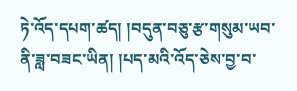ཏེ་འོད་དཔག་ཚད། །བདུན་བཅུ་རྩ་གསུམ་ཡབ་ནི་ཟླ་བཟང་ཡིན། །པད་མའི་འོད་ཅེས་བྱ་བ་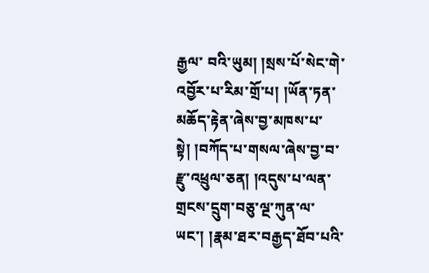རྒྱལ་ བའི་ཡུམ། །སྲས་པོ་སེང་གེ་འབྱོར་པ་རིམ་གྲོ་པ། །ཡོན་ཏན་མཆོད་རྟེན་ཞེས་བྱ་མཁས་པ་སྟེ། །བཀོད་པ་གསལ་ཞེས་བྱ་བ་རྫུ་འཕྲུལ་ཅན། །འདུས་པ་ལན་གྲངས་དྲུག་བཅུ་ལྔ་ཀུན་ལ་ཡང་། །རྣམ་ཐར་བརྒྱད་ཐོབ་པའི་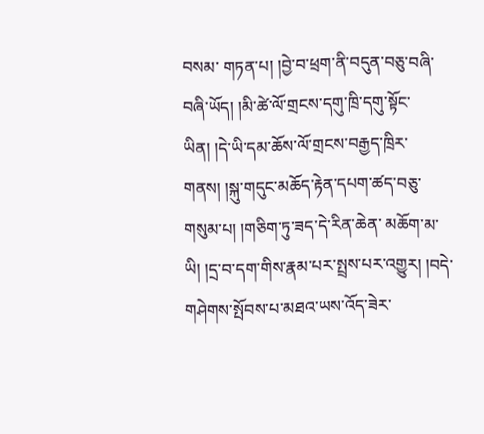བསམ་ གཏན་པ། །བྱེ་བ་ཕྲག་ནི་བདུན་བཅུ་བཞི་བཞི་ཡོད། །མི་ཚེ་ལོ་གྲངས་དགུ་ཁྲི་དགུ་སྟོང་ཡིན། །དེ་ཡི་དམ་ཆོས་ལོ་གྲངས་བརྒྱད་ཁྲིར་གནས། །སྐུ་གདུང་མཆོད་རྟེན་དཔག་ཚད་བཅུ་གསུམ་པ། །གཅིག་ཏུ་ཟད་དེ་རིན་ཆེན་ མཆོག་མ་ཡི། །དྲ་བ་དག་གིས་རྣམ་པར་སྤྲས་པར་འགྱུར། །བདེ་གཤེགས་སྤོབས་པ་མཐའ་ཡས་འོད་ཟེར་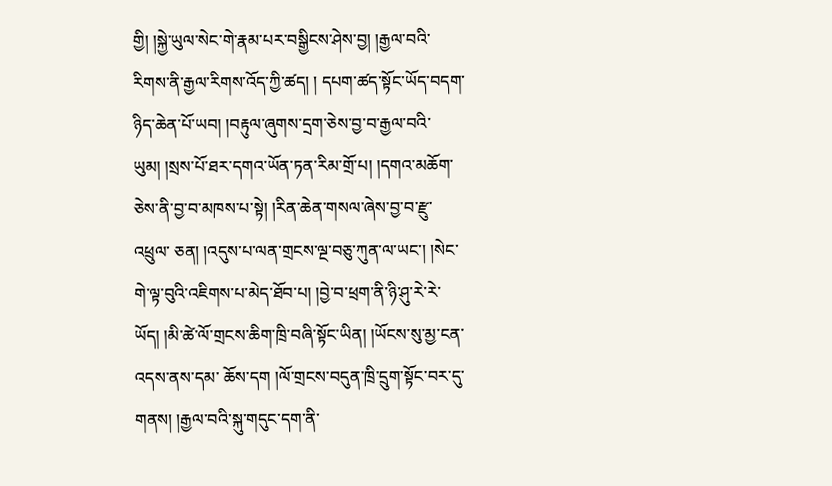གྱི། །སྐྱེ་ཡུལ་སེང་གེ་རྣམ་པར་བསྒྱིངས་ཤེས་བྱ། །རྒྱལ་བའི་རིགས་ནི་རྒྱལ་རིགས་འོད་ཀྱི་ཚད། ། དཔག་ཚད་སྟོང་ཡོད་བདག་ཉིད་ཆེན་པོ་ཡབ། །བརྟུལ་ཞུགས་དྲག་ཅེས་བྱ་བ་རྒྱལ་བའི་ཡུམ། །སྲས་པོ་ཐར་དགའ་ཡོན་ཏན་རིམ་གྲོ་པ། །དགའ་མཆོག་ཅེས་ནི་བྱ་བ་མཁས་པ་སྟེ། །རིན་ཆེན་གསལ་ཞེས་བྱ་བ་རྫུ་འཕྲུལ་ ཅན། །འདུས་པ་ལན་གྲངས་ལྔ་བཅུ་ཀུན་ལ་ཡང་། །སེང་གེ་ལྟ་བུའི་འཇིགས་པ་མེད་ཐོབ་པ། །བྱེ་བ་ཕྲག་ནི་ཉི་ཤུ་རེ་རེ་ཡོད། །མི་ཚེ་ལོ་གྲངས་ཆིག་ཁྲི་བཞི་སྟོང་ཡིན། །ཡོངས་སུ་མྱ་ངན་འདས་ནས་དམ་ ཆོས་དག །ལོ་གྲངས་བདུན་ཁྲི་དྲུག་སྟོང་བར་དུ་གནས། །རྒྱལ་བའི་སྐུ་གདུང་དག་ནི་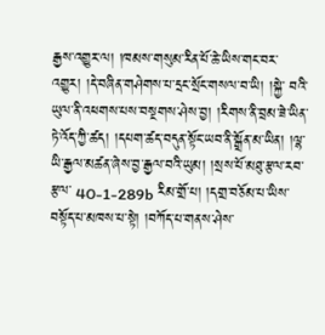རྒྱས་འགྱུར་ལ། །ཁམས་གསུམ་རིན་པོ་ཆེ་ཡིས་གང་བར་འགྱུར། །དེ་བཞིན་གཤེགས་པ་དྲང་སྲོང་གསལ་བ་ཡི། །སྐྱེ་ བའི་ཡུལ་ནི་འཕགས་པས་བསྔགས་ཤེས་བྱ། །རིགས་ནི་བྲམ་ཟེ་ཡིན་ཏེ་འོད་ཀྱི་ཚད། །དཔག་ཚད་བདུན་སྟོང་ཡབ་ནི་སྒྲོན་མ་ཡིན། །ལྷ་ཡི་རྒྱལ་མཚན་ཞེས་བྱ་རྒྱལ་བའི་ཡུམ། །སྲས་པོ་མཐུ་རྩལ་རབ་རྩལ་ 40-1-289b རིམ་གྲོ་པ། །དགྲ་བཅོམ་པ་ཡིས་བསྟོད་པ་མཁས་པ་སྟེ། །བཀོད་པ་གནས་ཤེས་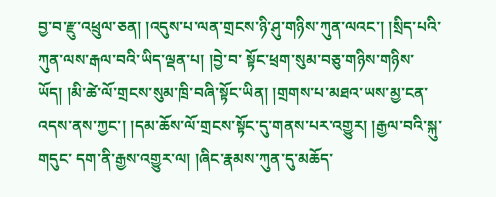བྱ་བ་རྫུ་འཕྲུལ་ཅན། །འདུས་པ་ལན་གྲངས་ཉི་ཤུ་གཉིས་ཀུན་ལའང་། །སྲིད་པའི་ཀུན་ལས་རྒལ་བའི་ཡིད་ལྡན་པ། །བྱེ་བ་ སྟོང་ཕྲག་སུམ་བཅུ་གཉིས་གཉིས་ཡོད། །མི་ཚེ་ལོ་གྲངས་སུམ་ཁྲི་བཞི་སྟོང་ཡིན། །གྲགས་པ་མཐའ་ཡས་མྱ་ངན་འདས་ནས་ཀྱང་། །དམ་ཆོས་ལོ་གྲངས་སྟོང་དུ་གནས་པར་འགྱུར། །རྒྱལ་བའི་སྐུ་གདུང་ དག་ནི་རྒྱས་འགྱུར་ལ། །ཞིང་རྣམས་ཀུན་དུ་མཆོད་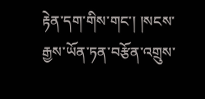རྟེན་དག་གིས་གང་། །སངས་རྒྱས་ཡོན་ཏན་བརྩོན་འགྲུས་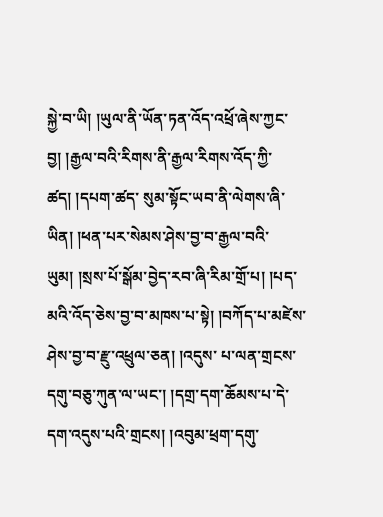སྐྱེ་བ་ཡི། །ཡུལ་ནི་ཡོན་ཏན་འོད་འཕྲོ་ཞེས་ཀྱང་བྱ། །རྒྱལ་བའི་རིགས་ནི་རྒྱལ་རིགས་འོད་ཀྱི་ཚད། །དཔག་ཚད་ སུམ་སྟོང་ཡབ་ནི་ལེགས་ཞི་ཡིན། །ཕན་པར་སེམས་ཤེས་བྱ་བ་རྒྱལ་བའི་ཡུམ། །སྲས་པོ་སྒོམ་བྱེད་རབ་ཞི་རིམ་གྲོ་པ། །པད་མའི་འོད་ཅེས་བྱ་བ་མཁས་པ་སྟེ། །བཀོད་པ་མཛེས་ཤེས་བྱ་བ་རྫུ་འཕྲུལ་ཅན། །འདུས་ པ་ལན་གྲངས་དགུ་བཅུ་ཀུན་ལ་ཡང་། །དགྲ་དག་ཆོམས་པ་དེ་དག་འདུས་པའི་གྲངས། །འབུམ་ཕྲག་དགུ་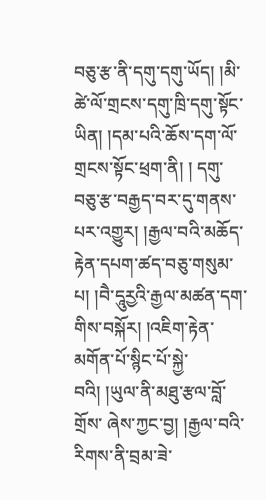བཅུ་རྩ་ནི་དགུ་དགུ་ཡོད། །མི་ཚེ་ལོ་གྲངས་དགུ་ཁྲི་དགུ་སྟོང་ཡིན། །དམ་པའི་ཆོས་དག་ལོ་གྲངས་སྟོང་ཕྲག་ནི། ། དགུ་བཅུ་རྩ་བརྒྱད་བར་དུ་གནས་པར་འགྱུར། །རྒྱལ་བའི་མཆོད་རྟེན་དཔག་ཚད་བཅུ་གསུམ་པ། །བཻ་དཱུརྱའི་རྒྱལ་མཚན་དག་གིས་བསྐོར། །འཇིག་རྟེན་མགོན་པོ་སྙིང་པོ་སྐྱེ་བའི། །ཡུལ་ནི་མཐུ་རྩལ་བློ་གྲོས་ ཞེས་ཀྱང་བྱ། །རྒྱལ་བའི་རིགས་ནི་བྲམ་ཟེ་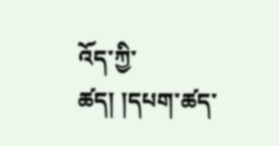འོད་ཀྱི་ཚད། །དཔག་ཚད་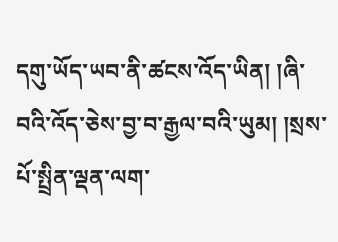དགུ་ཡོད་ཡབ་ནི་ཚངས་འོད་ཡིན། །ཞི་བའི་འོད་ཅེས་བྱ་བ་རྒྱལ་བའི་ཡུམ། །སྲས་པོ་སྤྲིན་ལྡན་ལག་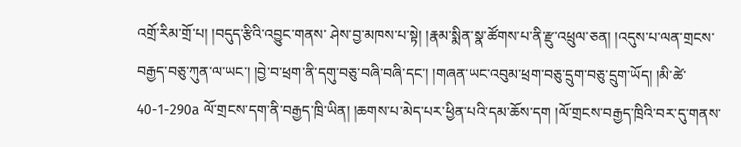འགྲོ་རིམ་གྲོ་པ། །བདུད་རྩིའི་འབྱུང་གནས་ ཤེས་བྱ་མཁས་པ་སྟེ། །རྣམ་སྨིན་སྣ་ཚོགས་པ་ནི་རྫུ་འཕྲུལ་ཅན། །འདུས་པ་ལན་གྲངས་བརྒྱད་བཅུ་ཀུན་ལ་ཡང་། །བྱེ་བ་ཕྲག་ནི་དགུ་བཅུ་བཞི་བཞི་དང་། །གཞན་ཡང་འབུམ་ཕྲག་བཅུ་དྲུག་བཅུ་དྲུག་ཡོད། །མི་ཚེ་ 40-1-290a ལོ་གྲངས་དག་ནི་བརྒྱད་ཁྲི་ཡིན། །ཆགས་པ་མེད་པར་ཕྱིན་པའི་དམ་ཆོས་དག །ལོ་གྲངས་བརྒྱད་ཁྲིའི་བར་དུ་གནས་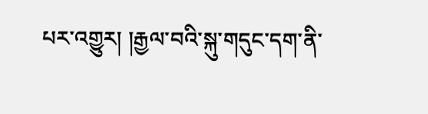པར་འགྱུར། །རྒྱལ་བའི་སྐུ་གདུང་དག་ནི་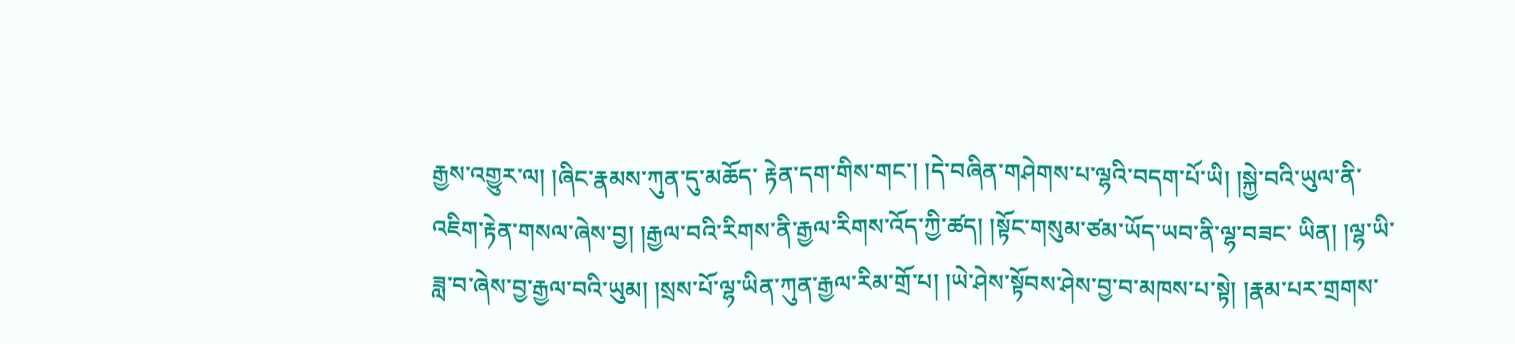རྒྱས་འགྱུར་ལ། །ཞིང་རྣམས་ཀུན་དུ་མཆོད་ རྟེན་དག་གིས་གང་། །དེ་བཞིན་གཤེགས་པ་ལྷའི་བདག་པོ་ཡི། །སྐྱེ་བའི་ཡུལ་ནི་འཇིག་རྟེན་གསལ་ཞེས་བྱ། །རྒྱལ་བའི་རིགས་ནི་རྒྱལ་རིགས་འོད་ཀྱི་ཚད། །སྟོང་གསུམ་ཙམ་ཡོད་ཡབ་ནི་ལྷ་བཟང་ ཡིན། །ལྷ་ཡི་ཟླ་བ་ཞེས་བྱ་རྒྱལ་བའི་ཡུམ། །སྲས་པོ་ལྷ་ཡིན་ཀུན་རྒྱལ་རིམ་གྲོ་པ། །ཡེ་ཤེས་སྟོབས་ཤེས་བྱ་བ་མཁས་པ་སྟེ། །རྣམ་པར་གྲགས་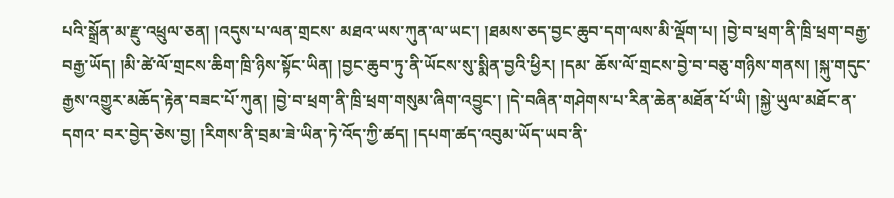པའི་སྒྲོན་མ་རྫུ་འཕྲུལ་ཅན། །འདུས་པ་ལན་གྲངས་ མཐའ་ཡས་ཀུན་ལ་ཡང་། །ཐམས་ཅད་བྱང་ཆུབ་དག་ལས་མི་ལྡོག་པ། །བྱེ་བ་ཕྲག་ནི་ཁྲི་ཕྲག་བརྒྱ་བརྒྱ་ཡོད། །མི་ཚེ་ལོ་གྲངས་ཆིག་ཁྲི་ཉིས་སྟོང་ཡིན། །བྱང་ཆུབ་ཏུ་ནི་ཡོངས་སུ་སྨིན་བྱའི་ཕྱིར། །དམ་ ཆོས་ལོ་གྲངས་བྱེ་བ་བཅུ་གཉིས་གནས། །སྐུ་གདུང་རྒྱས་འགྱུར་མཆོད་རྟེན་བཟང་པོ་ཀུན། །བྱེ་བ་ཕྲག་ནི་ཁྲི་ཕྲག་གསུམ་ཞིག་འབྱུང་། །དེ་བཞིན་གཤེགས་པ་རིན་ཆེན་མཐོན་པོ་ཡི། །སྐྱེ་ཡུལ་མཐོང་ན་དགའ་ བར་བྱེད་ཅེས་བྱ། །རིགས་ནི་བྲམ་ཟེ་ཡིན་ཏེ་འོད་ཀྱི་ཚད། །དཔག་ཚད་འབུམ་ཡོད་ཡབ་ནི་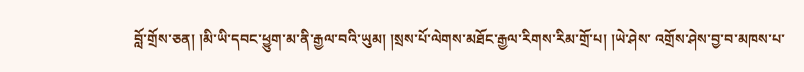བློ་གྲོས་ཅན། །མི་ཡི་དབང་ཕྱུག་མ་ནི་རྒྱལ་བའི་ཡུམ། །སྲས་པོ་ལེགས་མཐོང་རྒྱལ་རིགས་རིམ་གྲོ་པ། །ཡེ་ཤེས་ འགྲོས་ཤེས་བྱ་བ་མཁས་པ་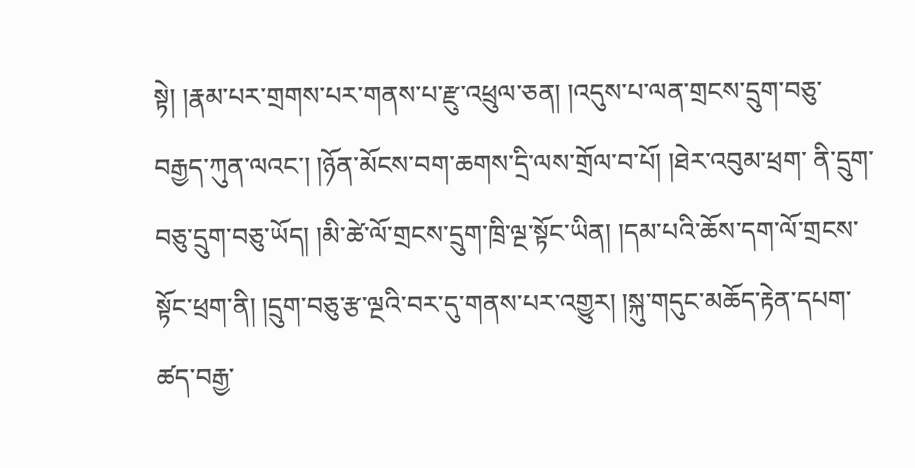སྟེ། །རྣམ་པར་གྲགས་པར་གནས་པ་རྫུ་འཕྲུལ་ཅན། །འདུས་པ་ལན་གྲངས་དྲུག་བཅུ་བརྒྱད་ཀུན་ལའང་། །ཉོན་མོངས་བག་ཆགས་དྲི་ལས་གྲོལ་བ་པོ། །ཐེར་འབུམ་ཕྲག་ ནི་དྲུག་བཅུ་དྲུག་བཅུ་ཡོད། །མི་ཚེ་ལོ་གྲངས་དྲུག་ཁྲི་ལྔ་སྟོང་ཡིན། །དམ་པའི་ཆོས་དག་ལོ་གྲངས་སྟོང་ཕྲག་ནི། །དྲུག་བཅུ་རྩ་ལྔའི་བར་དུ་གནས་པར་འགྱུར། །སྐུ་གདུང་མཆོད་རྟེན་དཔག་ཚད་བརྒྱ་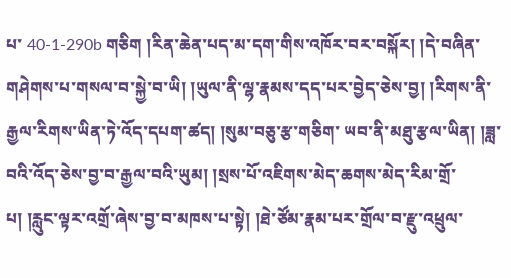པ་ 40-1-290b གཅིག །རིན་ཆེན་པད་མ་དག་གིས་འཁོར་བར་བསྐོར། །དེ་བཞིན་གཤེགས་པ་གསལ་བ་སྐྱེ་བ་ཡི། །ཡུལ་ནི་ལྷ་རྣམས་དད་པར་བྱེད་ཅེས་བྱ། །རིགས་ནི་རྒྱལ་རིགས་ཡིན་ཏེ་འོད་དཔག་ཚད། །སུམ་བཅུ་རྩ་གཅིག་ ཡབ་ནི་མཐུ་རྩལ་ཡིན། །ཟླ་བའི་འོད་ཅེས་བྱ་བ་རྒྱལ་བའི་ཡུམ། །སྲས་པོ་འཇིགས་མེད་ཆགས་མེད་རིམ་གྲོ་པ། །རླུང་ལྟར་འགྲོ་ཞེས་བྱ་བ་མཁས་པ་སྟེ། །ཐེ་ཙོམ་རྣམ་པར་གྲོལ་བ་རྫུ་འཕྲུལ་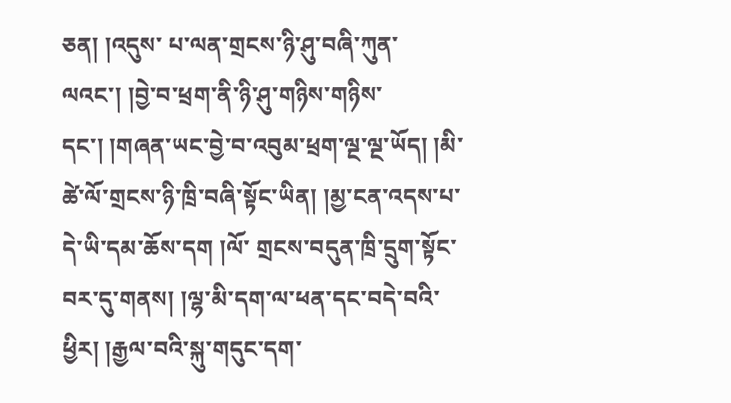ཅན། །འདུས་ པ་ལན་གྲངས་ཉི་ཤུ་བཞི་ཀུན་ལའང་། །བྱེ་བ་ཕྲག་ནི་ཉི་ཤུ་གཉིས་གཉིས་དང་། །གཞན་ཡང་བྱེ་བ་འབུམ་ཕྲག་ལྔ་ལྔ་ཡོད། །མི་ཚེ་ལོ་གྲངས་ཉི་ཁྲི་བཞི་སྟོང་ཡིན། །མྱ་ངན་འདས་པ་དེ་ཡི་དམ་ཆོས་དག །ལོ་ གྲངས་བདུན་ཁྲི་དྲུག་སྟོང་བར་དུ་གནས། །ལྷ་མི་དག་ལ་ཕན་དང་བདེ་བའི་ཕྱིར། །རྒྱལ་བའི་སྐུ་གདུང་དག་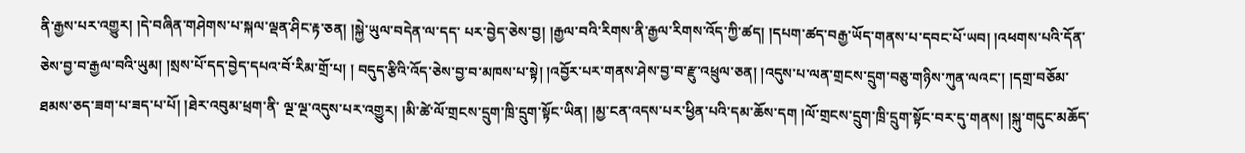ནི་རྒྱས་པར་འགྱུར། །དེ་བཞིན་གཤེགས་པ་སྐལ་ལྡན་ཤིང་རྟ་ཅན། །སྐྱེ་ཡུལ་བདེན་ལ་དད་ པར་བྱེད་ཅེས་བྱ། །རྒྱལ་བའི་རིགས་ནི་རྒྱལ་རིགས་འོད་ཀྱི་ཚད། །དཔག་ཚད་བརྒྱ་ཡོད་གནས་པ་དབང་པོ་ཡབ། །འཕགས་པའི་དོན་ཅེས་བྱ་བ་རྒྱལ་བའི་ཡུམ། །སྲས་པོ་དད་བྱེད་དཔའ་བོ་རིམ་གྲོ་པ། ། བདུད་རྩིའི་འོད་ཅེས་བྱ་བ་མཁས་པ་སྟེ། །འབྱོར་པར་གནས་ཤེས་བྱ་བ་རྫུ་འཕྲུལ་ཅན། །འདུས་པ་ལན་གྲངས་དྲུག་བཅུ་གཉིས་ཀུན་ལའང་། །དགྲ་བཅོམ་ཐམས་ཅད་ཟག་པ་ཟད་པ་པོ། །ཐེར་འབུམ་ཕྲག་ནི་ ལྔ་ལྔ་འདུས་པར་འགྱུར། །མི་ཚེ་ལོ་གྲངས་དྲུག་ཁྲི་དྲུག་སྟོང་ཡིན། །མྱ་ངན་འདས་པར་ཕྱིན་པའི་དམ་ཆོས་དག །ལོ་གྲངས་དྲུག་ཁྲི་དྲུག་སྟོང་བར་དུ་གནས། །སྐུ་གདུང་མཆོད་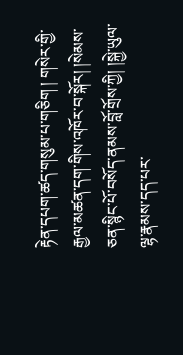རྟེན་དཔག་ཚད་གསུམ་པ་གཅིག ། གསེར་གྱི་རྒྱལ་མཚན་དག་གིས་འཁོར་བ་སྐོར། །སེམས་ཅན་སྙིང་པོ་བསོད་ནམས་བློ་གྲོས་ཀྱི། །སྐྱེ་ཡུལ་ལྷ་རྣམས་དད་པར་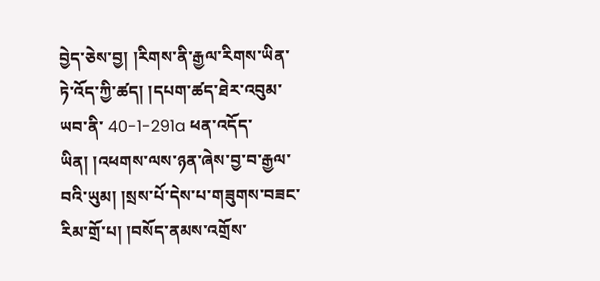བྱེད་ཅེས་བྱ། །རིགས་ནི་རྒྱལ་རིགས་ཡིན་ཏེ་འོད་ཀྱི་ཚད། །དཔག་ཚད་ཐེར་འབུམ་ཡབ་ནི་ 40-1-291a ཕན་འདོད་ཡིན། །འཕགས་ལས་ཉན་ཞེས་བྱ་བ་རྒྱལ་བའི་ཡུམ། །སྲས་པོ་དེས་པ་གཟུགས་བཟང་རིམ་གྲོ་པ། །བསོད་ནམས་འགྲོས་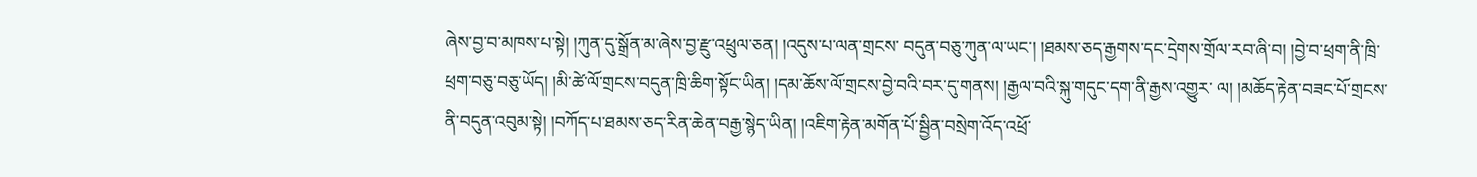ཞེས་བྱ་བ་མཁས་པ་སྟེ། །ཀུན་དུ་སྒྲོན་མ་ཞེས་བྱ་རྫུ་འཕྲུལ་ཅན། །འདུས་པ་ལན་གྲངས་ བདུན་བཅུ་ཀུན་ལ་ཡང་། །ཐམས་ཅད་རྒྱགས་དང་དྲེགས་གྲོལ་རབ་ཞི་བ། །བྱེ་བ་ཕྲག་ནི་ཁྲི་ཕྲག་བཅུ་བཅུ་ཡོད། །མི་ཚེ་ལོ་གྲངས་བདུན་ཁྲི་ཆིག་སྟོང་ཡིན། །དམ་ཆོས་ལོ་གྲངས་བྱེ་བའི་བར་དུ་གནས། །རྒྱལ་བའི་སྐུ་གདུང་དག་ནི་རྒྱས་འགྱུར་ ལ། །མཆོད་རྟེན་བཟང་པོ་གྲངས་ནི་བདུན་འབུམ་སྟེ། །བཀོད་པ་ཐམས་ཅད་རིན་ཆེན་བརྒྱ་སྙེད་ཡིན། །འཇིག་རྟེན་མགོན་པོ་སྦྱིན་བསྲེག་འོད་འཕྲོ་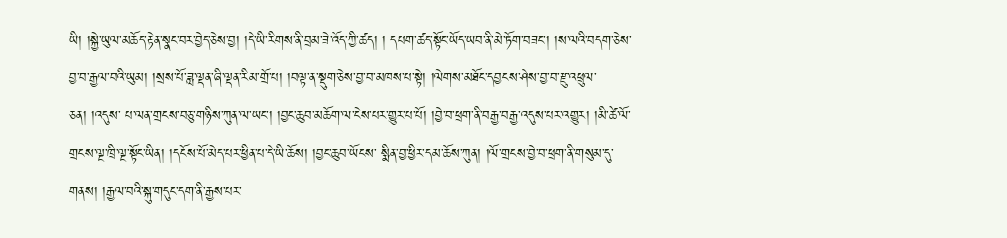ཡི། །སྐྱེ་ཡུལ་མཆོད་རྟེན་སྣང་བར་བྱེད་ཅེས་བྱ། །དེ་ཡི་རིགས་ནི་བྲམ་ཟེ་འོད་ཀྱི་ཚད། ། དཔག་ཚད་སྟོང་ཡོད་ཡབ་ནི་མེ་ཏོག་བཟང་། །ས་ལའི་བདག་ཅེས་བྱ་བ་རྒྱལ་བའི་ཡུམ། །སྲས་པོ་ཟླ་ལྡན་ཞི་ལྡན་རིམ་གྲོ་པ། །བལྟ་ན་སྡུག་ཅེས་བྱ་བ་མཁས་པ་སྟེ། །ལེགས་མཐོང་དབྱངས་ཤེས་བྱ་བ་རྫུ་འཕྲུལ་ཅན། །འདུས་ པ་ལན་གྲངས་བཅུ་གཉིས་ཀུན་ལ་ཡང་། །བྱང་ཆུབ་མཆོག་ལ་ངེས་པར་གྱུར་པ་པོ། །བྱེ་བ་ཕྲག་ནི་བརྒྱ་བརྒྱ་འདུས་པར་འགྱུར། །མི་ཚེ་ལོ་གྲངས་ལྔ་ཁྲི་ལྔ་སྟོང་ཡིན། །དངོས་པོ་མེད་པར་ཕྱིན་པ་དེ་ཡི་ཆོས། །བྱང་ཆུབ་ཡོངས་ སྨིན་བྱ་ཕྱིར་དམ་ཆོས་ཀུན། །ལོ་གྲངས་བྱེ་བ་ཕྲག་ནི་གསུམ་དུ་གནས། །རྒྱལ་བའི་སྐུ་གདུང་དག་ནི་རྒྱས་པར་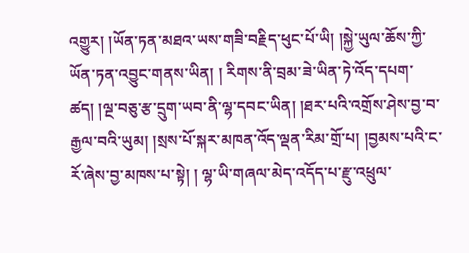འགྱུར། །ཡོན་ཏན་མཐའ་ཡས་གཟི་བརྗིད་ཕུང་པོ་ཡི། །སྐྱེ་ཡུལ་ཆོས་ཀྱི་ཡོན་ཏན་འབྱུང་གནས་ཡིན། ། རིགས་ནི་བྲམ་ཟེ་ཡིན་ཏེ་འོད་དཔག་ཚད། །ལྔ་བཅུ་རྩ་དྲུག་ཡབ་ནི་ལྷ་དབང་ཡིན། །ཐར་པའི་འགྲོས་ཤེས་བྱ་བ་རྒྱལ་བའི་ཡུམ། །སྲས་པོ་སྐར་མཁན་འོད་ལྡན་རིམ་གྲོ་པ། །བྱམས་པའི་ང་རོ་ཞེས་བྱ་མཁས་པ་སྟེ། ། ལྷ་ཡི་གཞལ་མེད་འདོད་པ་རྫུ་འཕྲུལ་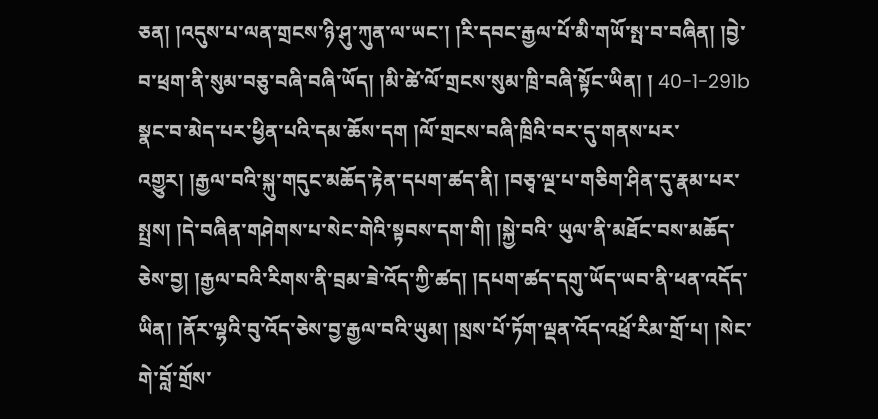ཅན། །འདུས་པ་ལན་གྲངས་ཉི་ཤུ་ཀུན་ལ་ཡང་། །རི་དབང་རྒྱལ་པོ་མི་གཡོ་སྤ་བ་བཞིན། །བྱེ་བ་ཕྲག་ནི་སུམ་བཅུ་བཞི་བཞི་ཡོད། །མི་ཚེ་ལོ་གྲངས་སུམ་ཁྲི་བཞི་སྟོང་ཡིན། ། 40-1-291b སྣང་བ་མེད་པར་ཕྱིན་པའི་དམ་ཆོས་དག །ལོ་གྲངས་བཞི་ཁྲིའི་བར་དུ་གནས་པར་འགྱུར། །རྒྱལ་བའི་སྐུ་གདུང་མཆོད་རྟེན་དཔག་ཚད་ནི། །བཅྭ་ལྔ་པ་གཅིག་ཤིན་དུ་རྣམ་པར་སྤྲས། །དེ་བཞིན་གཤེགས་པ་སེང་གེའི་སྟབས་དག་གི། །སྐྱེ་བའི་ ཡུལ་ནི་མཐོང་བས་མཆོད་ཅེས་བྱ། །རྒྱལ་བའི་རིགས་ནི་བྲམ་ཟེ་འོད་ཀྱི་ཚད། །དཔག་ཚད་དགུ་ཡོད་ཡབ་ནི་ཕན་འདོད་ཡིན། །ནོར་ལྷའི་བུ་འོད་ཅེས་བྱ་རྒྱལ་བའི་ཡུམ། །སྲས་པོ་ཏོག་ལྡན་འོད་འཕྲོ་རིམ་གྲོ་པ། །སེང་གེ་བློ་གྲོས་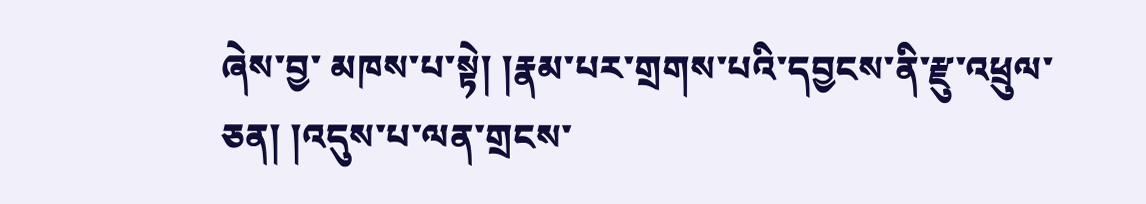ཞེས་བྱ་ མཁས་པ་སྟེ། །རྣམ་པར་གྲགས་པའི་དབྱངས་ནི་རྫུ་འཕྲུལ་ཅན། །འདུས་པ་ལན་གྲངས་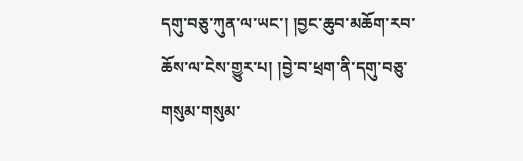དགུ་བཅུ་ཀུན་ལ་ཡང་། །བྱང་ཆུབ་མཆོག་རབ་ཆོས་ལ་ངེས་གྱུར་པ། །བྱེ་བ་ཕྲག་ནི་དགུ་བཅུ་གསུམ་གསུམ་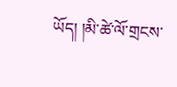ཡོད། །མི་ཚེ་ལོ་གྲངས་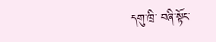དགུ་ཁྲི་ བཞི་སྟོང་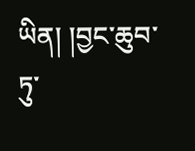ཡིན། །བྱང་ཆུབ་ཏུ་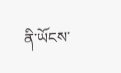ནི་ཡོངས་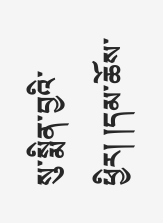སུ་སྨིན་བྱའི་ཕྱིར། །དམ་ཆོས་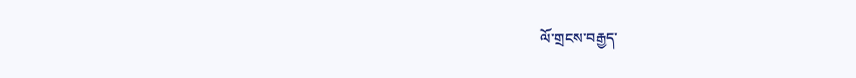ལོ་གྲངས་བརྒྱད་